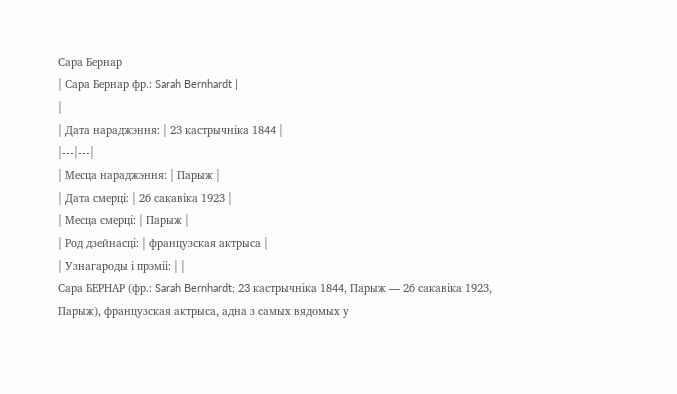Сара Бернар
| Сара Бернар фр.: Sarah Bernhardt |
|
| Дата нараджэння: | 23 кастрычніка 1844 |
|---|---|
| Месца нараджэння: | Парыж |
| Дата смерці: | 26 сакавіка 1923 |
| Месца смерці: | Парыж |
| Род дзейнасці: | французская актрыса |
| Узнагароды і прэміі: | |
Сара БЕРНАР (фр.: Sarah Bernhardt; 23 кастрычніка 1844, Парыж — 26 сакавіка 1923, Парыж), французская актрыса, адна з самых вядомых у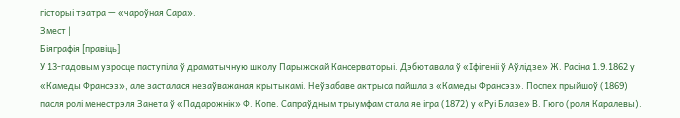гісторыі тэатра — «чароўная Сара».
Змест |
Біяграфія [правіць]
У 13-гадовым узросце паступіла ў драматычную школу Парыжскай Кансерваторыі. Дэбютавала ў «Іфігеніі ў Аўлідзе» Ж. Расіна 1.9.1862 у «Камеды Франсэз», але засталася незаўважаная крытыкамі. Неўзабаве актрыса пайшла з «Камеды Франсэз». Поспех прыйшоў (1869) пасля ролі менестрэля Занета ў «Падарожнік» Ф. Копе. Сапраўдным трыумфам стала яе ігра (1872) у «Руі Блазе» В. Гюго (роля Каралевы).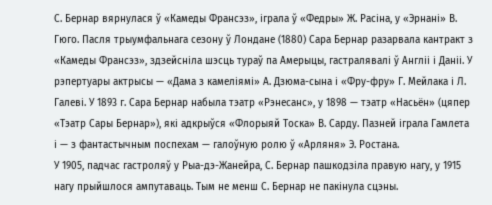С. Бернар вярнулася ў «Камеды Франсэз», іграла ў «Федры» Ж. Расіна, у «Эрнані» В. Гюго. Пасля трыумфальнага сезону ў Лондане (1880) Сара Бернар разарвала кантракт з «Камеды Франсэз», здзейсніла шэсць тураў па Амерыцы, гастралявалі ў Англіі і Даніі. У рэпертуары актрысы — «Дама з камеліямі» А. Дзюма-сына і «Фру-фру» Г. Мейлака і Л. Галеві. У 1893 г. Сара Бернар набыла тэатр «Рэнесанс», у 1898 — тэатр «Насьён» (цяпер «Тэатр Сары Бернар»), які адкрыўся «Флорыяй Тоска» В. Сарду. Пазней іграла Гамлета і — з фантастычным поспехам — галоўную ролю ў «Арляня» Э. Ростана.
У 1905, падчас гастроляў у Рыа-дэ-Жанейра, С. Бернар пашкодзіла правую нагу, у 1915 нагу прыйшлося ампутаваць. Тым не менш С. Бернар не пакінула сцэны.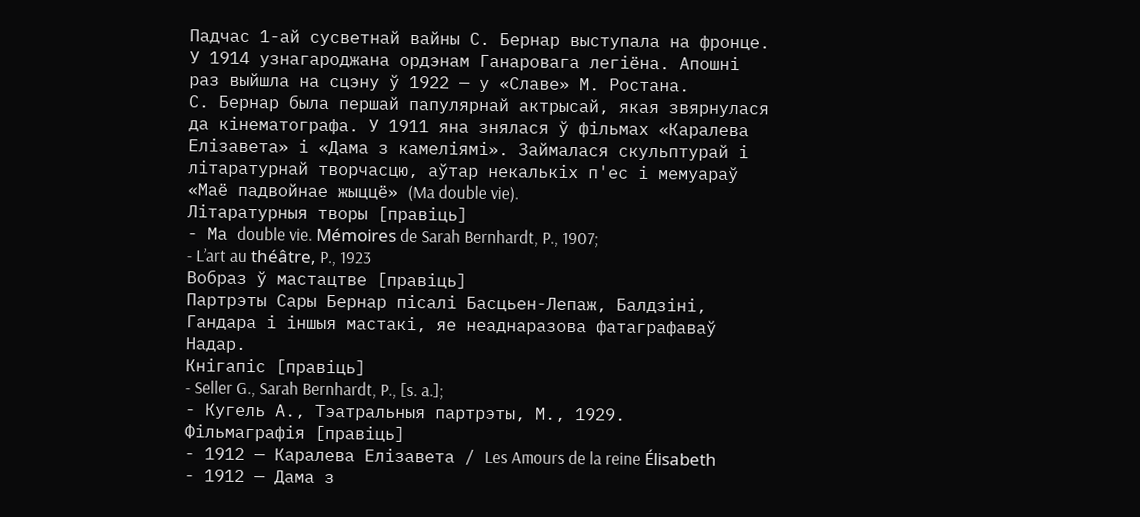Падчас 1-ай сусветнай вайны С. Бернар выступала на фронце. У 1914 узнагароджана ордэнам Ганаровага легіёна. Апошні раз выйшла на сцэну ў 1922 — у «Славе» М. Ростана.
С. Бернар была першай папулярнай актрысай, якая звярнулася да кінематографа. У 1911 яна знялася ў фільмах «Каралева Елізавета» і «Дама з камеліямі». Займалася скульптурай і літаратурнай творчасцю, аўтар некалькіх п'ес і мемуараў «Маё падвойнае жыццё» (Ma double vie).
Літаратурныя творы [правіць]
- Ма double vie. Mémoires de Sarah Bernhardt, P., 1907;
- L’art au théâtre, P., 1923
Вобраз ў мастацтве [правіць]
Партрэты Сары Бернар пісалі Басцьен-Лепаж, Балдзіні, Гандара і іншыя мастакі, яе неаднаразова фатаграфаваў Надар.
Кнігапіс [правіць]
- Seller G., Sarah Bernhardt, P., [s. a.];
- Кугель А., Тэатральныя партрэты, М., 1929.
Фільмаграфія [правіць]
- 1912 — Каралева Елізавета / Les Amours de la reine Élisabeth
- 1912 — Дама з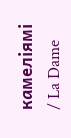камеліямі / La Dame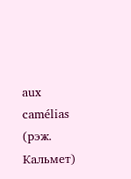aux camélias (рэж. Кальмет)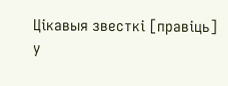Цікавыя звесткі [правіць]
У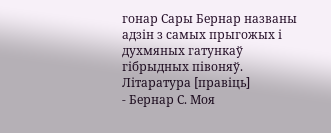гонар Сары Бернар названы адзін з самых прыгожых і духмяных гатункаў гібрыдных півоняў.
Літаратура [правіць]
- Бернар С. Моя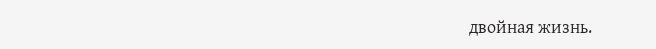двойная жизнь.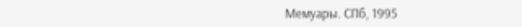Мемуары. СПб, 1995